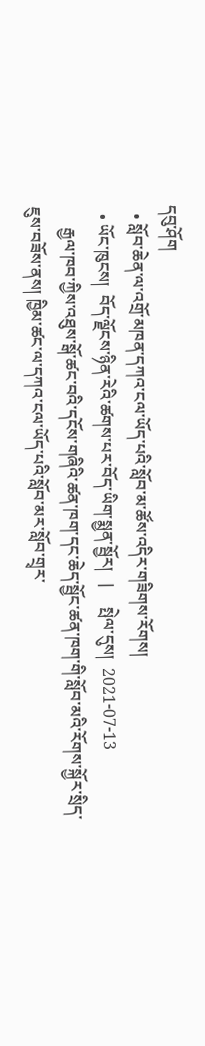དབུ་ཤོག
  • སློབ་ཆེན་ལ་འགྲོ་མཁན་དཀའ་ངལ་ཡོད་པའི་སློབ་མ་ཚོས་འདིར་གཟིགས་རོགས།
  • ཡོང་ཁུངས།  བོད་ལྗོངས་ཉིན་རེའི་ཚགས་པར་བོད་ཡིག་སྨྱན་སྦྱོར།   |     སྤེལ་དུས།  2021-07-13
     རྒྱལ་ཁབ་ཀྱིས་འཐུས་སྒོ་ཚང་བའི་དངོས་གཞིའི་ཚན་ཁག་དང་ཆེད་སྦྱོང་ཚན་ཁག་གི་སློབ་མའི་རོགས་སྐྱོར་སྲིད་ཇུས་བཟོས་ནས། ཁྱིམ་ཚང་ལ་དཀའ་ངལ་ཡོད་པའི་སློབ་མར་སློབ་གྲྭར་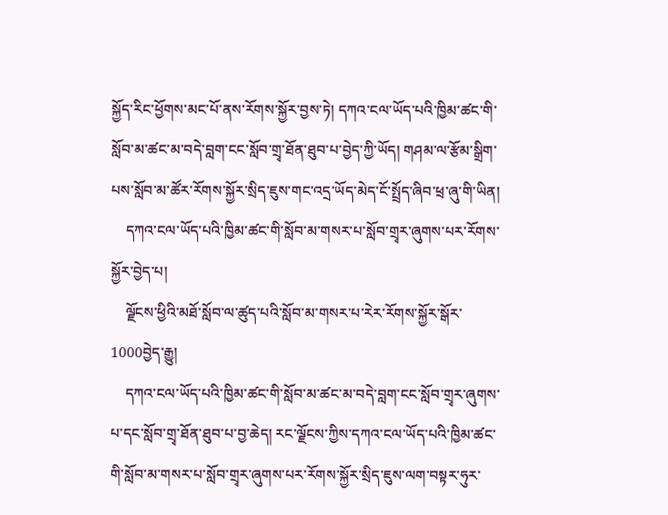སྐྱོད་རིང་ཕྱོགས་མང་པོ་ནས་རོགས་སྐྱོར་བྱས་ཏེ། དཀའ་ངལ་ཡོད་པའི་ཁྱིམ་ཚང་གི་སློབ་མ་ཚང་མ་བདེ་བླག་ངང་སློབ་གྲྭ་ཐོན་ཐུབ་པ་བྱེད་ཀྱི་ཡོད། གཤམ་ལ་རྩོམ་སྒྲིག་པས་སློབ་མ་ཚོར་རོགས་སྐྱོར་སྲིད་ཇུས་གང་འདྲ་ཡོད་མེད་ངོ་སྤྲོད་ཞིབ་ཕྲ་ཞུ་གི་ཡིན།
    དཀའ་ངལ་ཡོད་པའི་ཁྱིམ་ཚང་གི་སློབ་མ་གསར་པ་སློབ་གྲྭར་ཞུགས་པར་རོགས་སྐྱོར་བྱེད་པ།
    ལྗོངས་ཕྱིའི་མཐོ་སློབ་ལ་ཚུད་པའི་སློབ་མ་གསར་པ་རེར་རོགས་སྐྱོར་སྒོར་1000བྱེད་རྒྱུ།
    དཀའ་ངལ་ཡོད་པའི་ཁྱིམ་ཚང་གི་སློབ་མ་ཚང་མ་བདེ་བླག་ངང་སློབ་གྲྭར་ཞུགས་པ་དང་སློབ་གྲྭ་ཐོན་ཐུབ་པ་བྱ་ཆེད། རང་ལྗོངས་ཀྱིས་དཀའ་ངལ་ཡོད་པའི་ཁྱིམ་ཚང་གི་སློབ་མ་གསར་པ་སློབ་གྲྭར་ཞུགས་པར་རོགས་སྐྱོར་སྲིད་ཇུས་ལག་བསྟར་ཧུར་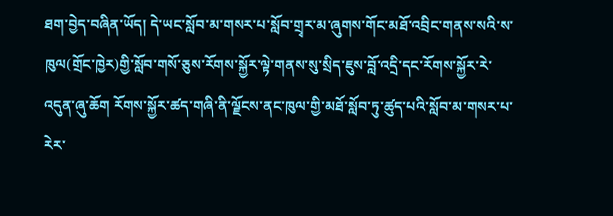ཐག་བྱེད་བཞིན་ཡོད། དེ་ཡང་སློབ་མ་གསར་པ་སློབ་གྲྭར་མ་ཞུགས་གོང་མཐོ་འབྲིང་གནས་སའི་ས་ཁུལ(གྲོང་ཁྱེར)གྱི་སློབ་གསོ་ཅུས་རོགས་སྐྱོར་ལྟེ་གནས་སུ་སྲིད་ཇུས་བློ་འདྲི་དང་རོགས་སྐྱོར་རེ་འདུན་ཞུ་ཆོག རོགས་སྐྱོར་ཚད་གཞི་ནི་ལྗོངས་ནང་ཁུལ་གྱི་མཐོ་སློབ་ཏུ་ཚུད་པའི་སློབ་མ་གསར་པ་རེར་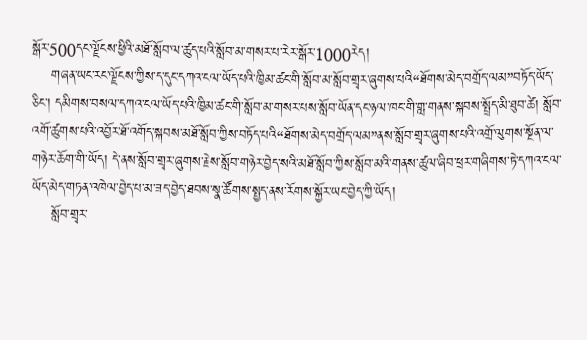སྒོར་500དང་ལྗོངས་ཕྱིའི་མཐོ་སློབ་ལ་ཚུད་པའི་སློབ་མ་གསར་པ་རེར་སྒོར་1000རེད།
    གཞན་ཡང་རང་ལྗོངས་ཀྱིས་ད་དུང་དཀའ་ངལ་ཡོད་པའི་ཁྱིམ་ཚང་གི་སློབ་མ་སློབ་གྲྭར་ཞུགས་པའི“ཐོགས་མེད་བགྲོད་ལམ”བཏོད་ཡོད་ཅིང་། དམིགས་བསལ་དཀའ་ངལ་ཡོད་པའི་ཁྱིམ་ཚང་གི་སློབ་མ་གསར་པས་སློབ་ཡོན་དང་ཉལ་ཁང་གི་གླ་གནས་སྐབས་སྤྲོད་མི་ཐུབ་ཚེ། སློབ་འགོ་ཚུགས་པའི་འབྱོར་ཐོ་འགོད་སྐབས་མཐོ་སློབ་ཀྱིས་བཏོད་པའི“ཐོགས་མེད་བགྲོད་ལམ”ནས་སློབ་གྲྭར་ཞུགས་པའི་འགྲོ་ལུགས་སྔོན་ལ་གཉེར་ཆོག་གི་ཡོད། དེ་ནས་སློབ་གྲྭར་ཞུགས་རྗེས་སློབ་གཉེར་བྱེད་སའི་མཐོ་སློབ་ཀྱིས་སློབ་མའི་གནས་ཚུལ་ཞིབ་ཕྲར་གཞིགས་ཏེ་དཀའ་ངལ་ཡོད་མེད་གཏན་འཁེལ་བྱེད་པ་མ་ཟད་བྱེད་ཐབས་སྣ་ཚོགས་སྤྱད་ནས་རོགས་སྐྱོར་ཡང་བྱེད་ཀྱི་ཡོད།
    སློབ་གྲྭར་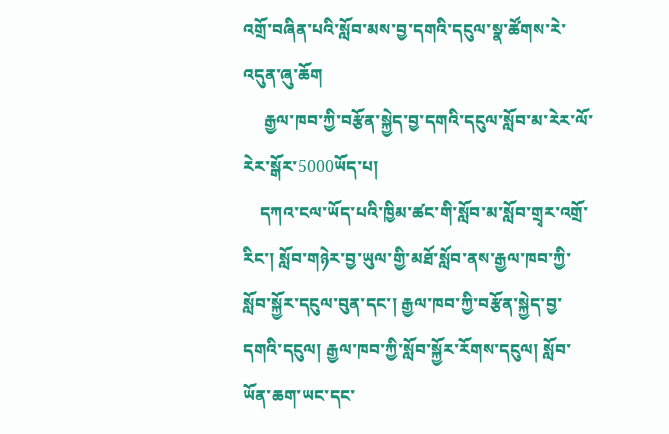འགྲོ་བཞིན་པའི་སློབ་མས་བྱ་དགའི་དངུལ་སྣ་ཚོགས་རེ་འདུན་ཞུ་ཆོག
     རྒྱལ་ཁབ་ཀྱི་བརྩོན་སྐྱེད་བྱ་དགའི་དངུལ་སློབ་མ་རེར་ལོ་རེར་སྒོར་5000ཡོད་པ།
    དཀའ་ངལ་ཡོད་པའི་ཁྱིམ་ཚང་གི་སློབ་མ་སློབ་གྲྭར་འགྲོ་རིང་། སློབ་གཉེར་བྱ་ཡུལ་གྱི་མཐོ་སློབ་ནས་རྒྱལ་ཁབ་ཀྱི་སློབ་སྐྱོར་དངུལ་བུན་དང་། རྒྱལ་ཁབ་ཀྱི་བརྩོན་སྐྱེད་བྱ་དགའི་དངུལ། རྒྱལ་ཁབ་ཀྱི་སློབ་སྐྱོར་རོགས་དངུལ། སློབ་ཡོན་ཆག་ཡང་དང་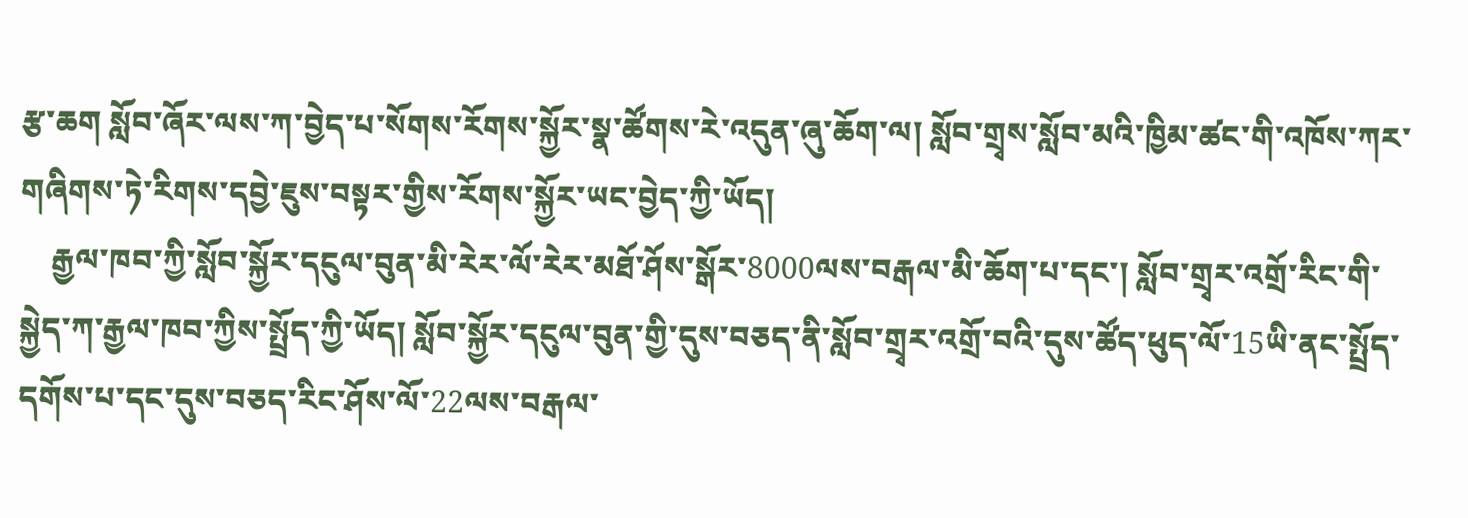རྩ་ཆག སློབ་ཞོར་ལས་ཀ་བྱེད་པ་སོགས་རོགས་སྐྱོར་སྣ་ཚོགས་རེ་འདུན་ཞུ་ཆོག་ལ། སློབ་གྲྭས་སློབ་མའི་ཁྱིམ་ཚང་གི་འཁོས་ཀར་གཞིགས་ཏེ་རིགས་དབྱེ་ཇུས་བསྟར་གྱིས་རོགས་སྐྱོར་ཡང་བྱེད་ཀྱི་ཡོད།
    རྒྱལ་ཁབ་ཀྱི་སློབ་སྐྱོར་དངུལ་བུན་མི་རེར་ལོ་རེར་མཐོ་ཤོས་སྒོར་8000ལས་བརྒལ་མི་ཆོག་པ་དང་། སློབ་གྲྭར་འགྲོ་རིང་གི་སྐྱེད་ཀ་རྒྱལ་ཁབ་ཀྱིས་སྤྲོད་ཀྱི་ཡོད། སློབ་སྐྱོར་དངུལ་བུན་གྱི་དུས་བཅད་ནི་སློབ་གྲྭར་འགྲོ་བའི་དུས་ཚོད་ཕུད་ལོ་15ཡི་ནང་སྤྲོད་དགོས་པ་དང་དུས་བཅད་རིང་ཤོས་ལོ་22ལས་བརྒལ་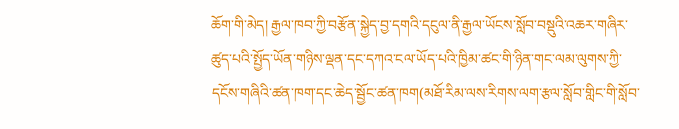ཆོག་གི་མེད། རྒྱལ་ཁབ་ཀྱི་བརྩོན་སྐྱེད་བྱ་དགའི་དངུལ་ནི་རྒྱལ་ཡོངས་སློབ་བསྡུའི་འཆར་གཞིར་ཚུད་པའི་སྤྱོད་ཡོན་གཉིས་ལྡན་དང་དཀའ་ངལ་ཡོད་པའི་ཁྱིམ་ཚང་གི་ཉིན་གང་ལམ་ལུགས་ཀྱི་དངོས་གཞིའི་ཚན་ཁག་དང་ཆེད་སྦྱོང་ཚན་ཁག(མཐོ་རིམ་ལས་རིགས་ལག་རྩལ་སློབ་གླིང་གི་སློབ་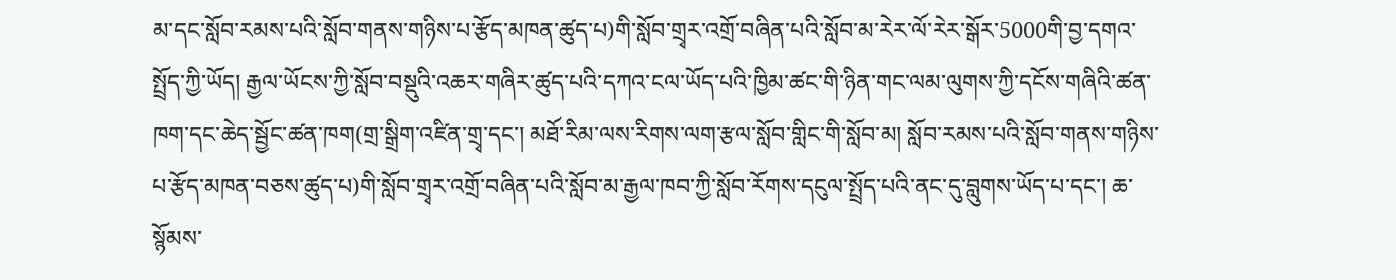མ་དང་སློབ་རམས་པའི་སློབ་གནས་གཉིས་པ་རྩོད་མཁན་ཚུད་པ)གི་སློབ་གྲྭར་འགྲོ་བཞིན་པའི་སློབ་མ་རེར་ལོ་རེར་སྒོར་5000གི་བྱ་དགའ་སྤྲོད་ཀྱི་ཡོད། རྒྱལ་ཡོངས་ཀྱི་སློབ་བསྡུའི་འཆར་གཞིར་ཚུད་པའི་དཀའ་ངལ་ཡོད་པའི་ཁྱིམ་ཚང་གི་ཉིན་གང་ལམ་ལུགས་ཀྱི་དངོས་གཞིའི་ཚན་ཁག་དང་ཆེད་སྦྱོང་ཚན་ཁག(གྲ་སྒྲིག་འཛིན་གྲྭ་དང་། མཐོ་རིམ་ལས་རིགས་ལག་རྩལ་སློབ་གླིང་གི་སློབ་མ། སློབ་རམས་པའི་སློབ་གནས་གཉིས་པ་རྩོད་མཁན་བཅས་ཚུད་པ)གི་སློབ་གྲྭར་འགྲོ་བཞིན་པའི་སློབ་མ་རྒྱལ་ཁབ་ཀྱི་སློབ་རོགས་དངུལ་སྤྲོད་པའི་ནང་དུ་བླུགས་ཡོད་པ་དང་། ཆ་སྙོམས་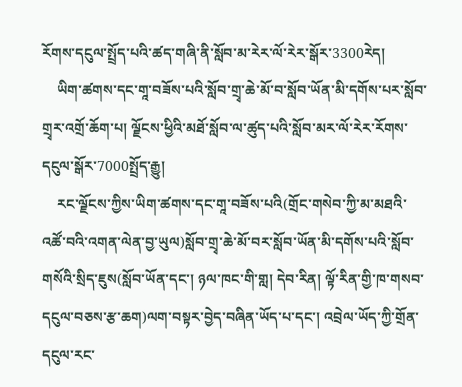རོགས་དངུལ་སྤྲོད་པའི་ཚད་གཞི་ནི་སློབ་མ་རེར་ལོ་རེར་སྒོར་3300རེད།
    ཡིག་ཚགས་དང་གཱ་བཟོས་པའི་སློབ་གྲྭ་ཆེ་མོ་བ་སློབ་ཡོན་མི་དགོས་པར་སློབ་གྲྭར་འགྲོ་ཆོག་པ། ལྗོངས་ཕྱིའི་མཐོ་སློབ་ལ་ཚུད་པའི་སློབ་མར་ལོ་རེར་རོགས་དངུལ་སྒོར་7000སྤྲོད་རྒྱུ།
    རང་ལྗོངས་ཀྱིས་ཡིག་ཚགས་དང་གཱ་བཟོས་པའི(གྲོང་གསེབ་ཀྱི་མ་མཐའི་འཚོ་བའི་འགན་ལེན་བྱ་ཡུལ)སློབ་གྲྭ་ཆེ་མོ་བར་སློབ་ཡོན་མི་དགོས་པའི་སློབ་གསོའི་སྲིད་ཇུས(སློབ་ཡོན་དང་། ཉལ་ཁང་གི་གླ། དེབ་རིན། ལྟོ་རིན་གྱི་ཁ་གསབ་དངུལ་བཅས་རྩ་ཆག)ལག་བསྟར་བྱེད་བཞིན་ཡོད་པ་དང་། འབྲེལ་ཡོད་ཀྱི་གྲོན་དངུལ་རང་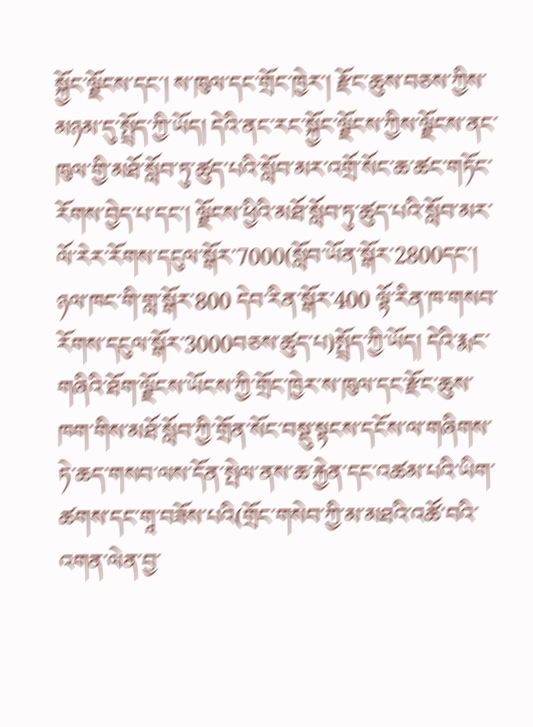སྐྱོང་ལྗོངས་དང་། ས་ཁུལ་དང་གྲོང་ཁྱེར་། རྫོང་ཆུས་བཅས་ཀྱིས་མཉམ་དུ་སྤྲོད་ཀྱི་ཡོད། དེའི་ནང་རང་སྐྱོང་ལྗོངས་ཀྱིས་ལྗོངས་ནང་ཁུལ་གྱི་མཐོ་སློབ་ཏུ་ཚུད་པའི་སློབ་མར་འགྲོ་སོང་ཆ་ཚང་གཏོང་རོགས་བྱེད་པ་དང་། ལྗོངས་ཕྱིའི་མཐོ་སློབ་ཏུ་ཚུད་པའི་སློབ་མར་ལོ་རེར་རོགས་དངུལ་སྒོར་7000(སློབ་ཡོན་སྒོར་2800དང་། ཉལ་ཁང་གི་གླ་སྒོར་800 དེབ་རིན་སྒོར་400 ལྟོ་རིན་ཁ་གསབ་རོགས་དངུལ་སྒོར་3000བཅས་ཚུད་པ)སྤྲོད་ཀྱི་ཡོད། དེའི་རྨང་གཞིའི་ཐོག་ལྗོངས་ཡོངས་ཀྱི་གྲོང་ཁྱེར་ས་ཁུལ་དང་རྫོང་ཆུས་ཁག་གིས་མཐོ་སློབ་ཀྱི་གྲོན་སོང་བསྡུ་སྟངས་དངོས་ལ་གཞིགས་ཏེ་ཆད་གསབ་ལས་དོན་སྤེལ་ནས་ཆ་རྐྱེན་དང་འཚམ་པའི་ཡིག་ཚགས་དང་གཱ་བཟོས་པའི(གྲོང་གསེབ་ཀྱི་མ་མཐའི་འཚོ་བའི་འགན་ལེན་བྱ་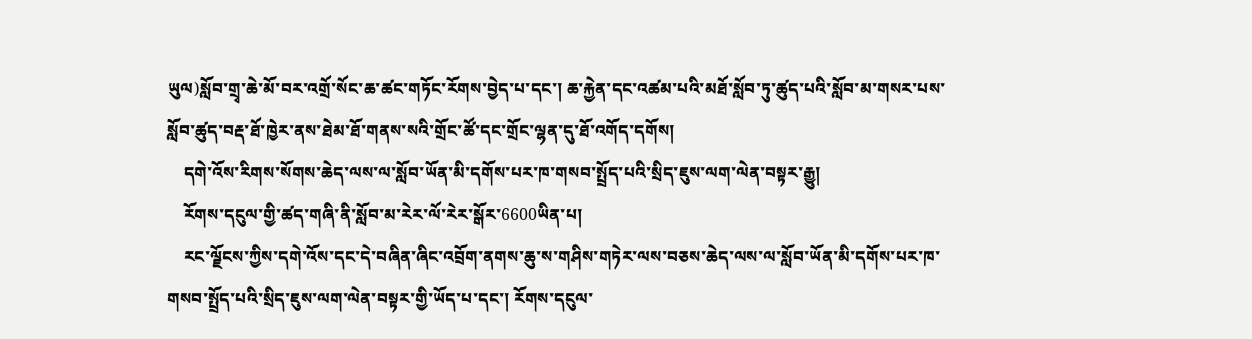ཡུལ)སློབ་གྲྭ་ཆེ་མོ་བར་འགྲོ་སོང་ཆ་ཚང་གཏོང་རོགས་བྱེད་པ་དང་། ཆ་རྐྱེན་དང་འཚམ་པའི་མཐོ་སློབ་ཏུ་ཚུད་པའི་སློབ་མ་གསར་པས་སློབ་ཚུད་བརྡ་ཐོ་ཁྱེར་ནས་ཐེམ་ཐོ་གནས་སའི་གྲོང་ཚོ་དང་གྲོང་ལྷན་དུ་ཐོ་འགོད་དགོས།
    དགེ་འོས་རིགས་སོགས་ཆེད་ལས་ལ་སློབ་ཡོན་མི་དགོས་པར་ཁ་གསབ་སྤྲོད་པའི་སྲིད་ཇུས་ལག་ལེན་བསྟར་རྒྱུ།
    རོགས་དངུལ་གྱི་ཚད་གཞི་ནི་སློབ་མ་རེར་ལོ་རེར་སྒོར་6600ཡིན་པ།
    རང་ལྗོངས་ཀྱིས་དགེ་འོས་དང་དེ་བཞིན་ཞིང་འབྲོག་ནགས་ཆུ་ས་གཤིས་གཏེར་ལས་བཅས་ཆེད་ལས་ལ་སློབ་ཡོན་མི་དགོས་པར་ཁ་གསབ་སྤྲོད་པའི་སྲིད་ཇུས་ལག་ལེན་བསྟར་གྱི་ཡོད་པ་དང་། རོགས་དངུལ་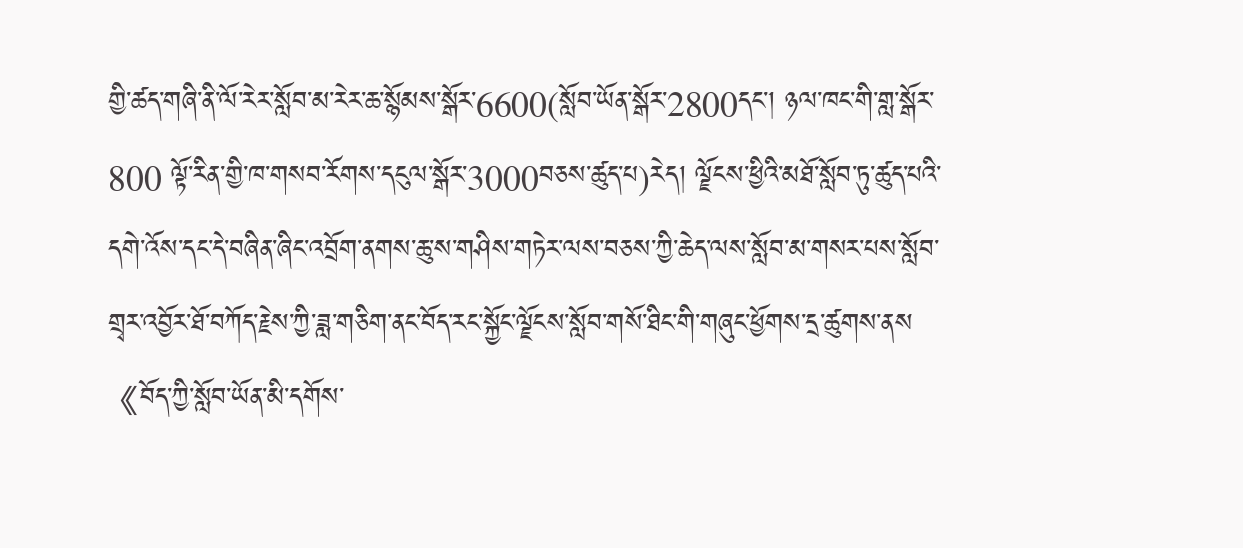གྱི་ཚད་གཞི་ནི་ལོ་རེར་སློབ་མ་རེར་ཆ་སྙོམས་སྒོར་6600(སློབ་ཡོན་སྒོར་2800དང་། ཉལ་ཁང་གི་གླ་སྒོར་800 ལྟོ་རིན་གྱི་ཁ་གསབ་རོགས་དངུལ་སྒོར་3000བཅས་ཚུད་པ)རེད། ལྗོངས་ཕྱིའི་མཐོ་སློབ་ཏུ་ཚུད་པའི་དགེ་འོས་དང་དེ་བཞིན་ཞིང་འབྲོག་ནགས་ཆུ་ས་གཤིས་གཏེར་ལས་བཅས་ཀྱི་ཆེད་ལས་སློབ་མ་གསར་པས་སློབ་གྲྭར་འབྱོར་ཐོ་བཀོད་རྗེས་ཀྱི་ཟླ་གཅིག་ནང་བོད་རང་སྐྱོང་ལྗོངས་སློབ་གསོ་ཐིང་གི་གཞུང་ཕྱོགས་དྲ་ཚུགས་ནས《བོད་ཀྱི་སློབ་ཡོན་མི་དགོས་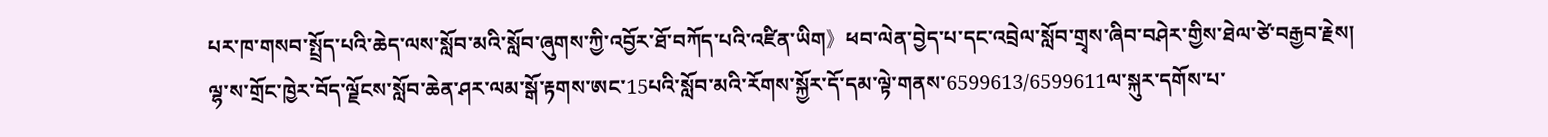པར་ཁ་གསབ་སྤྲོད་པའི་ཆེད་ལས་སློབ་མའི་སློབ་ཞུགས་ཀྱི་འབྱོར་ཐོ་བཀོད་པའི་འཛིན་ཡིག》ཕབ་ལེན་བྱེད་པ་དང་འབྲེལ་སློབ་གྲྭས་ཞིབ་བཤེར་གྱིས་ཐེལ་ཙེ་བརྒྱབ་རྗེས། ལྷ་ས་གྲོང་ཁྱེར་བོད་ལྗོངས་སློབ་ཆེན་ཤར་ལམ་སྒོ་རྟགས་ཨང་15པའི་སློབ་མའི་རོགས་སྐྱོར་དོ་དམ་ལྟེ་གནས་6599613/6599611ལ་སྐུར་དགོས་པ་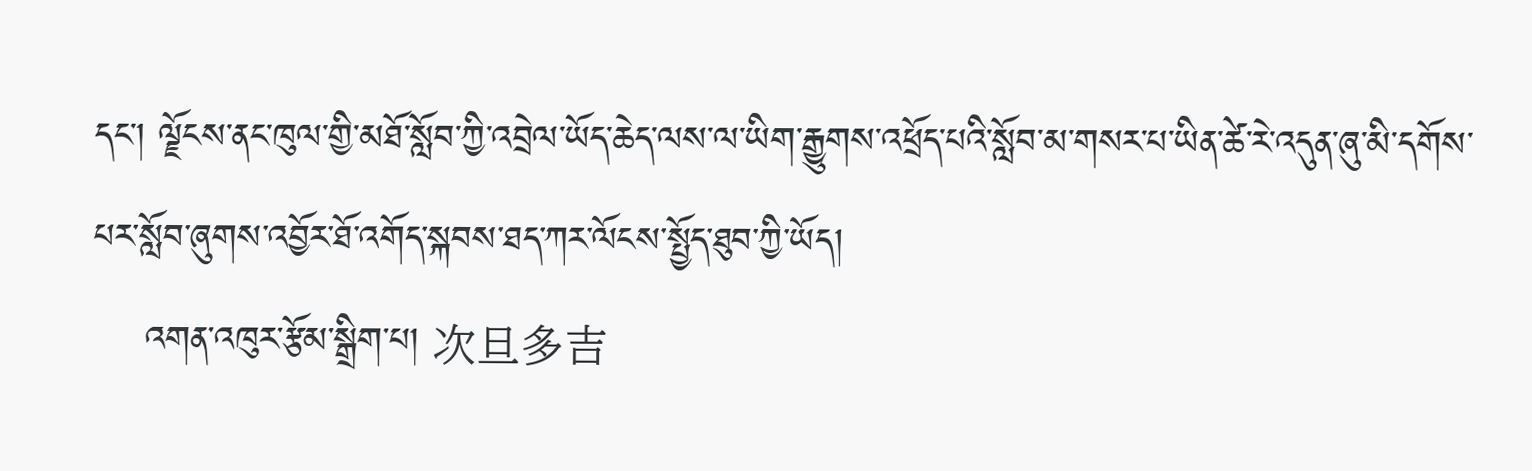དང་། ལྗོངས་ནང་ཁུལ་གྱི་མཐོ་སློབ་ཀྱི་འབྲེལ་ཡོད་ཆེད་ལས་ལ་ཡིག་རྒྱུགས་འཕྲོད་པའི་སློབ་མ་གསར་པ་ཡིན་ཚེ་རེ་འདུན་ཞུ་མི་དགོས་པར་སློབ་ཞུགས་འབྱོར་ཐོ་འགོད་སྐབས་ཐད་ཀར་ལོངས་སྤྱོད་ཐུབ་ཀྱི་ཡོད།
    འགན་འཁུར་རྩོམ་སྒྲིག་པ། 次旦多吉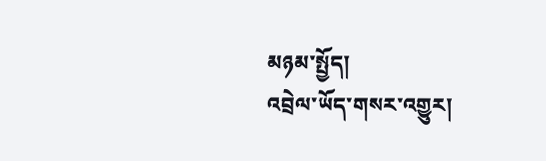མཉམ་སྤྱོད།
འབྲེལ་ཡོད་གསར་འགྱུར།